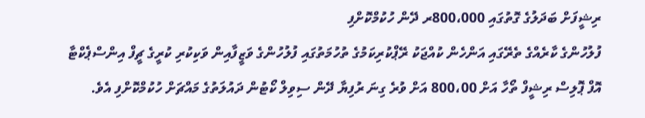ރިޝީފަށް ބަދަލުގެ ގޮތުގައި 800،000ރ ދޭން ހުކުމްކޮށްފި
ފުލުހުންގެ ކާރެއްގެ ތެރޭގައި އަންހެން ކުއްޖަކު ރޭޕްކުރިކަމުގެ ތުހުމަތުގައި ފުލުހުންގެ ވަޒީފާއިން ވަކިކުރި ކުރީގެ ޗީފް އިންސްޕެކްޓާ އޮފް ޕޮލިސް ރިޝީފް ތޯހާ އަށް 800،00 އަށް ވުރެ ގިނަ ރުފިޔާ ދޭން ސިވިލް ކޯޓުން ދައުލަތުގެ މައްޗަށް ހުކުމްކޮށްފި އެވެ.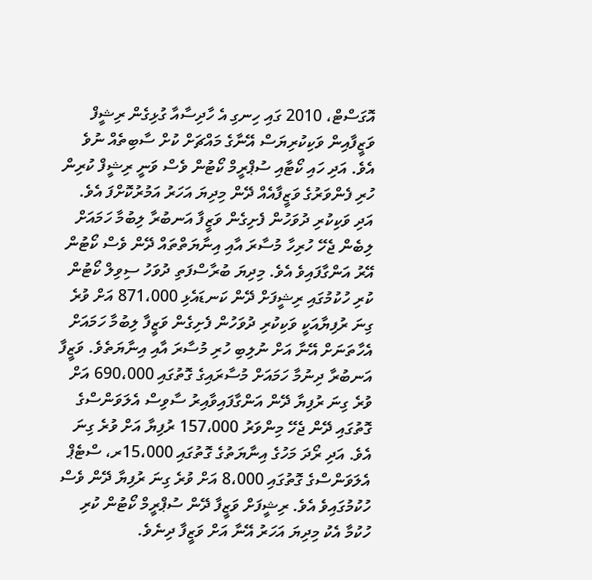އޮގަސްޓް، 2010 ގައި ހިނގި އެ ހާދިސާއާ ގުޅިގެން ރިޝީފް ވަޒީފާއިން ވަކިކުރިޔަސް އޭނާގެ މައްޗަށް ކުށް ސާބިތެއް ނުވެ އެވެ. އަދި ހައި ކޯޓާއި ސުޕްރީމް ކޯޓުން ވެސް ވަނީ ރިޝީފް ކުރިން ހުރި ފެންވަރުގެ ވަޒީފާއެއް ދޭން މިދިޔަ އަހަރު އަމުރުކޮށްފަ އެވެ. އަދި ވަކިކުރި ދުވަހުން ފެށިގެން ވަޒީފާ އަނބުރާ ލިބުމާ ހަމައަށް ލިބެން ޖެހޭ ހުރިހާ މުސާރަ އާއި އިނާޔަތްތައް ދޭން ވެސް ކޯޓުން އޭރު އަންގާފައިވެ އެވެ. މިދިޔަ ބުރާސްފަތި ދުވަހު ސިވިލް ކޯޓުން ކުރި ހުކުމުގައި ރިޝީފަށް ދޭން ކަނޑައެޅި 871،000 އަށް ވުރެ ގިނަ ރުފިޔާއަކީ ވަކިކުރި ދުވަހުން ފެށިގެން ވަޒީފާ ލިބުމާ ހަމައަށް އެހާތަނަށް އޭނާ އަށް ނުލިބި ހުރި މުސާރަ އާއި އިނާޔަތެވެ. ވަޒީފާ އަނބުރާ ދިނުމާ ހަމައަށް މުސާރައިގެ ގޮތުގައި 690،000 އަށް ވުރެ ގިނަ ރުފިޔާ ދޭން އަންގާފައިވާއިރު ސާވިސް އެލަވަންސްގެ ގޮތުގައި ދޭން ޖެހޭ މިންވަރު 157،000 ރުފިޔާ އަށް ވުރެ ގިނަ އެވެ. އަދި ރޯދަ މަހުގެ އިނާޔަތުގެ ގޮތުގައި 15،000ރ، ސްޓެޕް އެލަވަންސްގެ ގޮތުގައި 8،000 އަށް ވުރެ ގިނަ ރުފިޔާ ދޭން ވެސް ހުކުމުގައިވެ އެވެ. ރިޝީފަށް ވަޒީފާ ދޭން ސުޕްރީމް ކޯޓުން ކުރި ހުކުމާ އެކު މިދިޔަ އަހަރު އޭނާ އަށް ވަޒީފާ ދިނެވެ.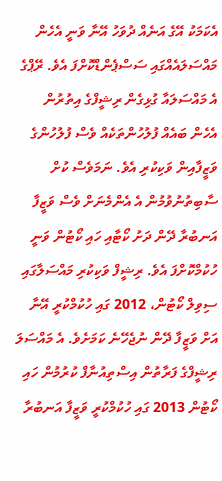އެކަމަކު އޭގެ އަނެއް ދުވަހު އޭނާ ވަނީ އެހެން މައްސަލައެއްގައި ސަސްޕެންޑްކޮށްފަ އެވެ. ރޭޕްގެ އެ މައްސަލައާ ގުޅިގެން ރިޝީފްގެ އިތުރުން އެހެން ބައެއް ފުލުހުންތަކެއް ވެސް ފުލުހުންގެ ވަޒީފާއިން ވަކިކުރި އެވެ. ނަމަވެސް ކުށް ސާބިތުނުވުމުން އެ އެންމެނަށް ވެސް ވަޒީފާ އަނބުރާ ދޭން ދަށު ކޯޓާއި ހައި ކޯޓުން ވަނީ ހުކުމްކޮށްފަ އެވެ. ރިޝީފް ވަކިކުރި މައްސަލާގައި ސިވިލް ކޯޓުން، 2012 ގައި ހުކުމްކުރީ އޭނާ އަށް ވަޒީފާ ދޭން ނުޖެހޭނެ ކަމަށެވެ. އެ މައްސަލަ ރިޝީފްގެ ފަރާތުން އިސްތިއުނާފް ކުރުމުން ހައި ކޯޓުން 2013 ގައި ހުކުމްކުރީ ވަޒީފާ އަނބުރާ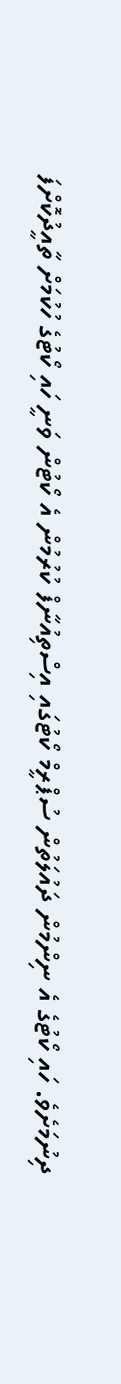ދިނުމަށެވެ. ހައި ކޯޓުގެ އެ ނިންމުން ދައުލަތުން ސުޕްރީމް ކޯޓުގައި އިސްތިއުނާފް ކުރުމުން އެ ކޯޓުން ވަނީ ހައި ކޯޓުގެ ހުކުމަށް ތާއީދުކޮށްފަ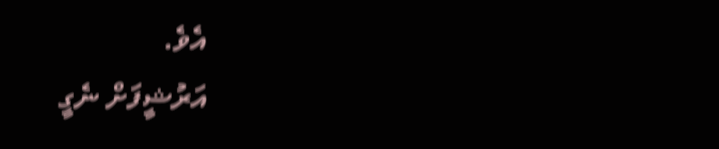އެވެ.
އަރުޝީފަށް ނެގީ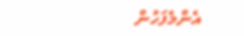އެންމެފަހުން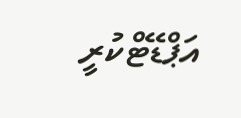އަޕްޑޭޓްކުރީ